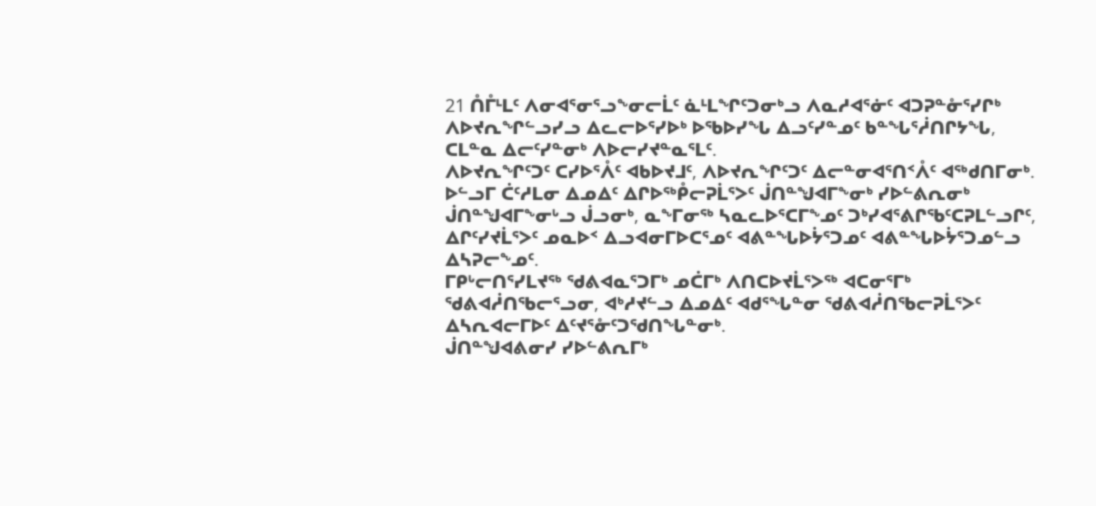21 ᑍᒤᒻᒪᑦ ᐱᓂᐊᕐᓂᕐᓗᖕᓂᓕᒫᑦ ᓈᒻᒪᖏᑦᑐᓂᒃᓗ ᐱᓇᓱᐊᕐᓃᑦ ᐊᑐᕈᓐᓁᕐᓯᒋᒃ ᐱᐅᔪᕆᖏᓪᓗᓯᓗ ᐃᓚᓕᐅᕐᓯᐅᒃ ᐅᖃᐅᓯᖓ ᐃᓗᑦᓯᓐᓄᑦ ᑲᓐᖓᕐᓲᑎᒋᔭᖓ, ᑕᒪᓐᓇ ᐃᓕᑦᓯᓐᓂᒃ ᐱᐅᓕᓯᔪᓐᓇᕐᒪᑦ.
ᐱᐅᔪᕆᖏᑦᑐᑦ ᑕᓯᐅᕐᐰᑦ ᐊᑲᐅᔪᒧᑦ, ᐱᐅᔪᕆᖏᑦᑐᑦ ᐃᓕᓐᓂᐊᕐᑎᑉᐰᑦ ᐊᖅᑯᑎᒥᓂᒃ.
ᐅᓪᓗᒥ ᑖᑦᓱᒪᓂ ᐃᓄᐃᑦ ᐃᒋᐅᖅᑬᓕᕈᒫᕐᐳᑦ ᒎᑎᓐᖑᐊᒥᖕᓂᒃ ᓯᐅᓪᕕᕆᓂᒃ ᒎᑎᓐᖑᐊᒥᖕᓂᒡᓗ ᒎᓗᓂᒃ, ᓇᖕᒥᓂᖅ ᓴᓇᓚᐅᕐᑕᒥᖕᓄᑦ ᑐᒃᓯᐊᕐᕕᒋᖃᑦᑕᕈᒪᓪᓗᒋᑦ, ᐃᒋᑦᓯᔪᒫᕐᐳᑦ ᓄᓇᐅᑉ ᐃᓗᐊᓂᒥᐅᑕᕐᓄᑦ ᐊᕕᓐᖓᐅᔮᕐᑐᓄᑦ ᐊᕕᓐᖓᐅᔮᕐᑐᓄᓪᓗ ᐃᓴᕈᓕᖕᓄᑦ.
ᒥᑭᒡᓕᑎᕐᓯᒪᔪᖅ ᖁᕕᐊᓇᕐᑐᒥᒃ ᓄᑖᒥᒃ ᐱᑎᑕᐅᔪᒫᕐᐳᖅ ᐊᑕᓂᕐᒥᒃ ᖁᕕᐊᓲᑎᖃᓕᕐᓗᓂ, ᐊᒃᓱᔪᓪᓗ ᐃᓄᐃᑦ ᐊᑯᕐᖓᓐᓂ ᖁᕕᐊᓲᑎᖃᓕᕈᒫᕐᐳᑦ ᐃᓴᕆᐊᓕᒥᐅᑦ ᐃᑦᔪᕐᓁᑦᑐᖁᑎᖓᓐᓂᒃ.
ᒎᑎᓐᖑᐊᕕᓂᓯ ᓯᐅᓪᕕᕆᒥᒃ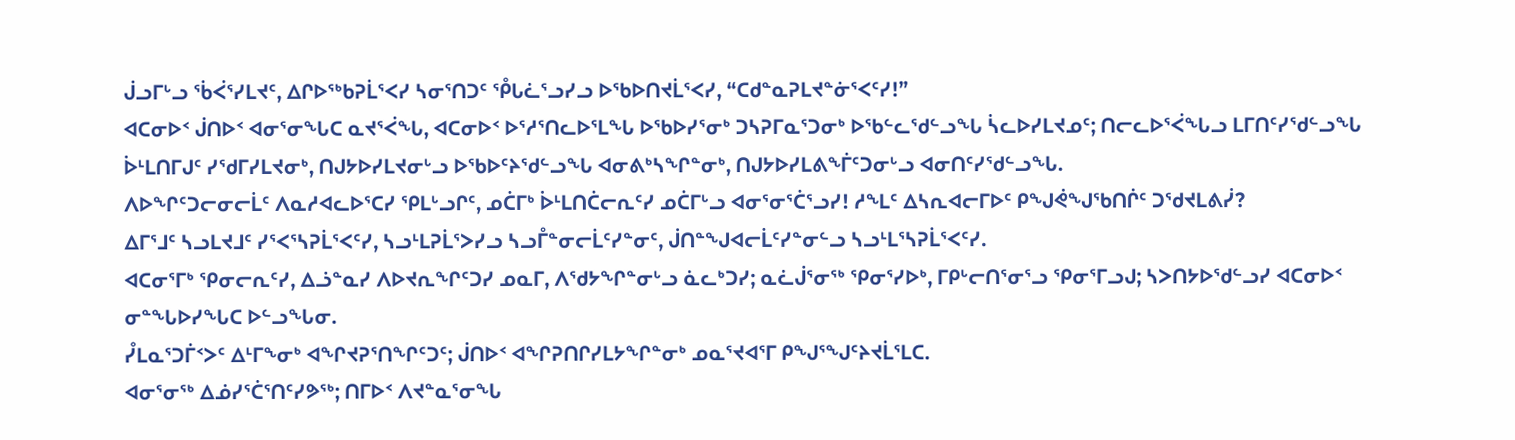ᒎᓗᒥᒡᓗ ᖄᐹᕐᓯᒪᔪᑦ, ᐃᒋᐅᖅᑲᕈᒫᕐᐸᓯ ᓴᓂᕐᑎᑐᑦ ᕾᒐᓛᕐᓗᓯᓗ ᐅᖃᐅᑎᔪᒫᕐᐸᓯ, “ᑕᑯᓐᓇᕈᒪᔪᓐᓃᕐᐸᑦᓯ!”
ᐊᑕᓂᐅᑉ ᒎᑎᐅᑉ ᐊᓂᕐᓂᖓᑕ ᓇᔪᕐᐹᖓ, ᐊᑕᓂᐅᑉ ᐅᕐᓱᕐᑎᓚᐅᕐᒪᖓ ᐅᖃᐅᓯᕐᓂᒃ ᑐᓴᕈᒥᓇᕐᑐᓂᒃ ᐅᖃᓪᓚᖁᓪᓗᖓ ᓵᓚᐅᓯᒪᔪᓄᑦ; ᑎᓕᓚᐅᕐᐹᖓᓗ ᒪᒥᑎᑦᓯᖁᓪᓗᖓ ᐆᒻᒪᑎᒥᒍᑦ ᓯᖁᒥᓯᒪᔪᓂᒃ, ᑎᒍᔭᐅᓯᒪᔪᓂᒡᓗ ᐅᖃᐅᑦᔨᖁᓪᓗᖓ ᐊᓂᕕᒃᓴᖏᓐᓂᒃ, ᑎᒍᔭᐅᓯᒪᕕᖕᒦᑦᑐᓂᒡᓗ ᐊᓂᑎᑦᓯᖁᓪᓗᖓ.
ᐱᐅᖏᑦᑐᓕᓂᓕᒫᑦ ᐱᓇᓱᐊᓚᐅᕐᑕᓯ ᕿᒪᒡᓗᒋᑦ, ᓄᑖᒥᒃ ᐆᒻᒪᑎᑖᓕᕆᑦᓯ ᓄᑖᒥᒡᓗ ᐊᓂᕐᓂᕐᑖᕐᓗᓯ! ᓱᖕᒪᑦ ᐃᓴᕆᐊᓕᒥᐅᑦ ᑭᖑᕚᖑᖃᑎᒌᑦ ᑐᖁᔪᒪᕕᓰ?
ᐃᒥᕐᒧᑦ ᓴᓗᒪᔪᒧᑦ ᓯᕐᐸᕐᓴᕈᒫᕐᐸᑦᓯ, ᓴᓗᒻᒪᕈᒫᕐᐳᓯᓗ ᓴᓗᒤᓐᓂᓕᒫᑦᓯᓐᓂᑦ, ᒎᑎᓐᖑᐊᓕᒫᑦᓯᓐᓂᓪᓗ ᓴᓗᒻᒪᕐᓴᕈᒫᕐᐸᑦᓯ.
ᐊᑕᓂᕐᒥᒃ ᕿᓂᓕᕆᑦᓯ, ᐃᓘᓐᓇᓯ ᐱᐅᔪᕆᖏᑦᑐᓯ ᓄᓇᒥ, ᐱᖁᔭᖏᓐᓂᒡᓗ ᓈᓚᒃᑐᓯ; ᓇᓛᒎᕐᓂᖅ ᕿᓂᕐᓯᐅᒃ, ᒥᑭᒡᓕᑎᕐᓂᕐᓗ ᕿᓂᕐᒥᓗᒍ; ᓴᐳᑎᔭᐅᖁᓪᓗᓯ ᐊᑕᓂᐅᑉ ᓂᓐᖓᐅᓯᖓᑕ ᐅᓪᓗᖓᓂ.
ᓮᒪᓇᕐᑐᒦᑉᐳᑦ ᐃᒻᒥᖕᓂᒃ ᐊᖏᔪᕈᕐᑎᖏᑦᑐᑦ; ᒎᑎᐅᑉ ᐊᖏᕈᑎᒋᓯᒪᔭᖏᓐᓂᒃ ᓄᓇᕐᔪᐊᕐᒥ ᑭᖑᕐᖑᑦᔨᔪᒫᕐᒪᑕ.
ᐊᓂᕐᓂᖅ ᐃᓅᓯᕐᑖᕐᑎᑦᓯᕗᖅ; ᑎᒥᐅᑉ ᐱᔪᓐᓇᕐᓂᖓ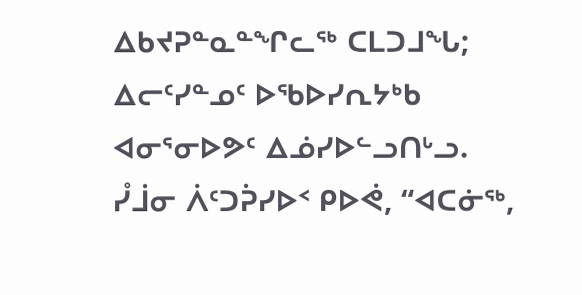ᐃᑲᔪᕈᓐᓇᓐᖏᓚᖅ ᑕᒪᑐᒧᖓ; ᐃᓕᑦᓯᓐᓄᑦ ᐅᖃᐅᓯᕆᔭᒃᑲ ᐊᓂᕐᓂᐅᕗᑦ ᐃᓅᓯᐅᓪᓗᑎᒡᓗ.
ᓮᒨᓂ ᐲᑦᑐᕉᓯᐅᑉ ᑭᐅᕚ, “ᐊᑕᓃᖅ,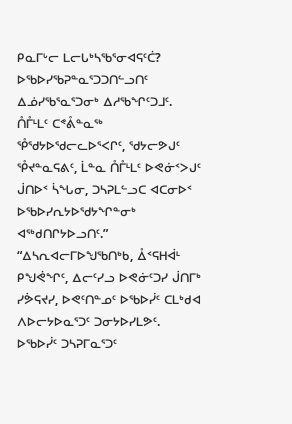ᑭᓇᒥᒡᓕ ᒪᓕᒐᒃᓴᖃᕐᓂᐊᕋᑦᑖ? ᐅᖃᐅᓯᖃᕈᓐᓇᕐᑐᑐᑎᓪᓗᑎᑦ ᐃᓅᓯᖃᕐᓇᕐᑐᓂᒃ ᐃᓱᖃᖏᑦᑐᒧᑦ.
ᑍᒤᒻᒪᑦ ᑕᕝᕔᓐᓇᖅ ᕾᖁᔭᐅᖁᓕᓚᐅᕐᐸᒋᑦ, ᖁᔭᓕᕗᒍᑦ ᕾᔪᓐᓇᕋᕕᑦ, ᒫᓐᓇ ᑍᒤᒻᒪᑦ ᐅᕙᓃᑉᐳᒍᑦ ᒎᑎᐅᑉ ᓵᖓᓂ, ᑐᓴᕈᒪᓪᓗᑕ ᐊᑕᓂᐅᑉ ᐅᖃᐅᓯᕆᔭᐅᖁᔭᖏᓐᓂᒃ ᐊᖅᑯᑎᒋᔭᐅᓗᑎᑦ.”
“ᐃᓴᕆᐊᓕᒥᐅᖑᖃᑎᒃᑲ, ᐂᑉᕋᕼᐋᒻ ᑭᖑᕚᖏᑦ, ᐃᓕᑦᓯᓗ ᐅᕙᓃᑦᑐᓯ ᒎᑎᒥᒃ ᓯᕘᕋᔪᓯ, ᐅᕙᑦᑎᓐᓄᑦ ᐅᖃᐅᓰᑦ ᑕᒪᒃᑯᐊ ᐱᐅᓕᔭᐅᓇᕐᑐᑦ ᑐᓂᔭᐅᓯᒪᕗᑦ.
ᐅᖃᐅᓰᑦ ᑐᓴᕈᒥᓇᕐᑐᑦ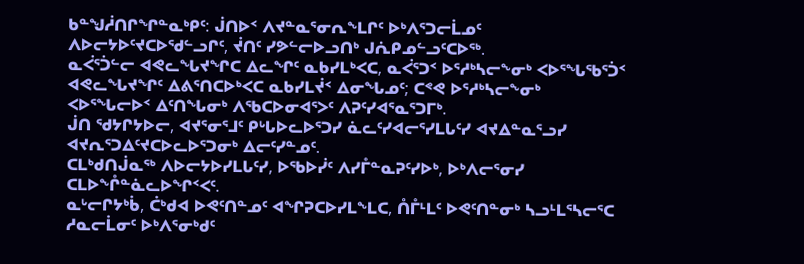ᑲᓐᖑᓲᑎᒋᖏᓐᓇᒃᑭᑦ: ᒎᑎᐅᑉ ᐱᔪᓐᓇᕐᓂᕆᖕᒪᒋᑦ ᐅᒃᐱᕐᑐᓕᒫᓄᑦ ᐱᐅᓕᔭᐅᑦᔪᑕᐅᖁᓪᓗᒋᑦ, ᔫᑎᑦ ᓯᕗᓪᓕᐅᓗᑎᒃ ᒍᕇᑭᓄᓪᓗᑦᑕᐅᖅ.
ᓇᐹᕐᑑᓪᓕ ᐊᕙᓚᖓᔪᖏᑕ ᐃᓚᖏᑦ ᓇᑲᓯᒪᒃᐸᑕ, ᓇᐹᕐᑐᑉ ᐅᕐᓱᒃᓴᓕᖕᓂᒃ ᐸᐅᕐᖓᖃᕐᑑᑉ ᐊᕙᓚᖓᔪᖏᑦ ᐃᕕᕐᑎᑕᐅᒃᐸᑕ ᓇᑲᓯᒪᔫᑉ ᐃᓂᖓᓄᑦ; ᑕᕝᕙ ᐅᕐᓱᒃᓴᓕᖕᓂᒃ ᐸᐅᕐᖓᓕᐅᑉ ᐃᑦᑎᖓᓂᒃ ᐱᖃᑕᐅᓂᐊᕐᐳᑦ ᐱᕈᑦᓯᐊᕐᓇᕐᑐᒥᒃ.
ᒎᑎ ᖁᔭᒋᔭᐅᓕ, ᐊᔪᕐᓂᕐᒧᑦ ᑭᒡᒐᐅᓚᐅᕐᑐᓯ ᓈᓚᑦᓯᐊᓕᕐᓯᒪᒐᑦᓯ ᐊᔪᐃᓐᓇᕐᓗᓯ ᐊᔪᕆᕐᑐᐃᑦᔪᑕᐅᓚᐅᕐᑐᓂᒃ ᐃᓕᑦᓯᓐᓄᑦ.
ᑕᒪᒃᑯᑎᒎᓇᖅ ᐱᐅᓕᔭᐅᓯᒪᒐᑦᓯ, ᐅᖃᐅᓰᑦ ᐱᓯᒤᓐᓇᕈᑦᓯᐅᒃ, ᐅᒃᐱᓕᕐᓂᓯ ᑕᒪᐅᖕᒊᓐᓈᓚᐅᖏᑉᐸᑦ.
ᓇᒡᓕᒋᔭᒃᑳ, ᑖᒃᑯᐊ ᐅᕙᑦᑎᓐᓄᑦ ᐊᖏᕈᑕᐅᓯᒪᖕᒪᑕ, ᑍᒤᒻᒪᑦ ᐅᕙᑦᑎᓐᓂᒃ ᓴᓗᒻᒪᕐᓴᓕᕐᑕ ᓱᓇᓕᒫᓂᑦ ᐅᒃᐱᕐᓂᒃᑯᑦ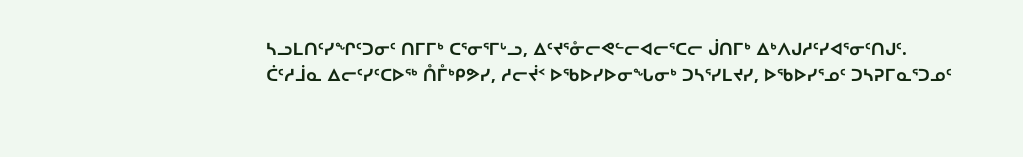ᓴᓗᒪᑎᑦᓯᖏᑦᑐᓂᑦ ᑎᒥᒥᒃ ᑕᕐᓂᕐᒥᒡᓗ, ᐃᑦᔪᕐᓁᓕᕙᓪᓕᐊᓕᕐᑕᓕ ᒎᑎᒥᒃ ᐃᒃᐱᒍᓱᑦᓯᐊᕐᓂᑦᑎᒍᑦ.
ᑖᑦᓱᒨᓇ ᐃᓕᑦᓯᑦᑕᐅᖅ ᑍᒤᒃᑭᕗᓯ, ᓱᓕᔫᑉ ᐅᖃᐅᓯᐅᓂᖓᓂᒃ ᑐᓴᕐᓯᒪᔪᓯ, ᐅᖃᐅᓯᕐᓄᑦ ᑐᓴᕈᒥᓇᕐᑐᓄᑦ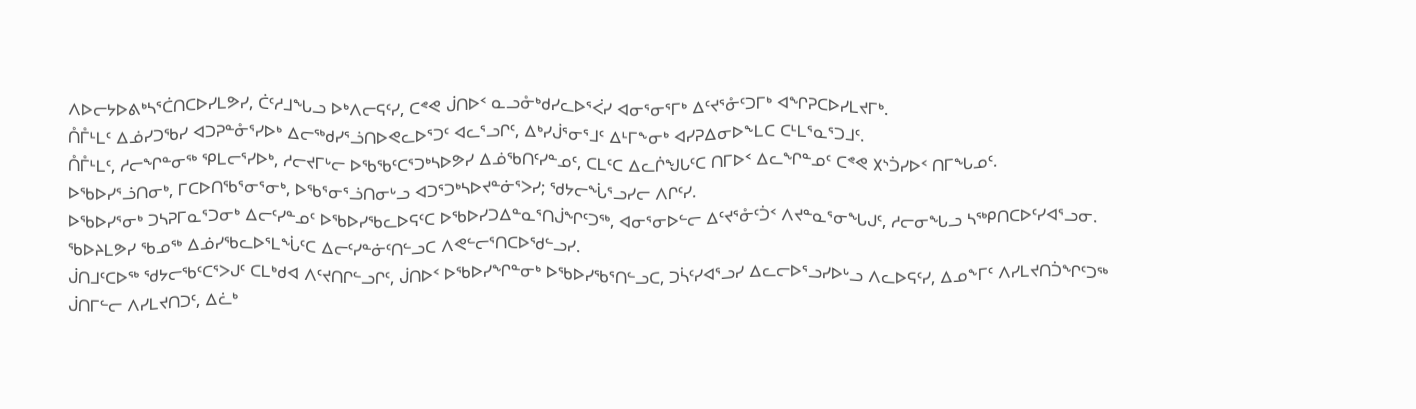ᐱᐅᓕᔭᐅᕕᒃᓴᕐᑖᑎᑕᐅᓯᒪᕗᓯ, ᑖᑦᓱᒧᖓᓗ ᐅᒃᐱᓕᕋᑦᓯ, ᑕᕝᕙ ᒎᑎᐅᑉ ᓇᓗᓁᒃᑯᓯᓚᐅᕐᐹᓯ ᐊᓂᕐᓂᕐᒥᒃ ᐃᑦᔪᕐᓁᑦᑐᒥᒃ ᐊᖏᕈᑕᐅᓯᒪᔪᒥᒃ.
ᑍᒤᒻᒪᑦ ᐃᓅᓯᑐᖃᓯ ᐊᑐᕈᓐᓁᕐᓯᐅᒃ ᐃᓕᖅᑯᓯᕐᓘᑎᐅᕙᓚᐅᕐᑐᑦ ᐊᓚᕐᓗᒋᑦ, ᐃᒃᓯᒎᕐᓂᕐᒧᑦ ᐃᒻᒥᖕᓂᒃ ᐊᓯᕈᐃᓂᐅᖕᒪᑕ ᑕᒻᒪᕐᓇᕐᑐᒧᑦ.
ᑍᒤᒻᒪᑦ, ᓱᓕᖏᓐᓂᖅ ᕿᒪᓕᕐᓯᐅᒃ, ᓱᓕᔪᒥᒡᓕ ᐅᖃᖃᑦᑕᕐᑐᒃᓴᐅᕗᓯ ᐃᓅᖃᑎᑦᓯᓐᓄᑦ, ᑕᒪᑦᑕ ᐃᓚᒌᖑᒐᑦᑕ ᑎᒥᐅᑉ ᐃᓚᖏᓐᓄᑦ ᑕᕝᕙ ᙭ᔅᑑᓯᐅᑉ ᑎᒥᖓᓄᑦ.
ᐅᖃᐅᓯᕐᓘᑎᓂᒃ, ᒥᑕᐅᑎᖃᕐᓂᕐᓂᒃ, ᐅᖃᕐᓂᕐᓘᑎᓂᒡᓗ ᐊᑐᕐᑐᒃᓴᐅᔪᓐᓃᕐᐳᓯ; ᖁᔭᓕᖔᕐᓗᓯᓕ ᐱᒋᑦᓯ.
ᐅᖃᐅᓯᕐᓂᒃ ᑐᓴᕈᒥᓇᕐᑐᓂᒃ ᐃᓕᑦᓯᓐᓄᑦ ᐅᖃᐅᓯᖃᓚᐅᕋᑦᑕ ᐅᖃᐅᓯᑐᐃᓐᓇᕐᑎᒎᖏᑦᑐᖅ, ᐊᓂᕐᓂᐅᓪᓕ ᐃᑦᔪᕐᓁᑦᑑᑉ ᐱᔪᓐᓇᕐᓂᖓᒍᑦ, ᓱᓕᓂᖓᓗ ᓴᖅᑭᑎᑕᐅᑦᓯᐊᕐᓗᓂ. ᖃᐅᔨᒪᕗᓯ ᖃᓄᖅ ᐃᓅᓯᖃᓚᐅᕐᒪᖔᑦᑕ ᐃᓕᑦᓯᓐᓃᑦᑎᓪᓗᑕ ᐱᕙᓪᓕᕐᑎᑕᐅᖁᓪᓗᓯ.
ᒎᑎᒧᑦᑕᐅᖅ ᖁᔭᓕᖃᑦᑕᕐᐳᒍᑦ ᑕᒪᒃᑯᐊ ᐱᑦᔪᑎᒋᓪᓗᒋᑦ, ᒎᑎᐅᑉ ᐅᖃᐅᓯᖏᓐᓂᒃ ᐅᖃᐅᓯᖃᕐᑎᓪᓗᑕ, ᑐᓵᑦᓯᐊᕐᓗᓯ ᐃᓚᓕᐅᕐᓗᓯᐅᒡᓗ ᐱᓚᐅᕋᑦᓯ, ᐃᓄᖕᒥᑦ ᐱᓯᒪᔪᑎᑑᖏᑦᑐᖅ ᒎᑎᒥᓪᓕ ᐱᓯᒪᔪᑎᑐᑦ, ᐃᓛᒃ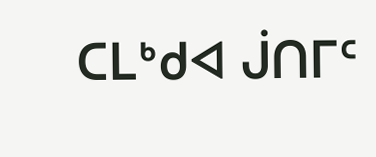ᑕᒪᒃᑯᐊ ᒎᑎᒥᑦ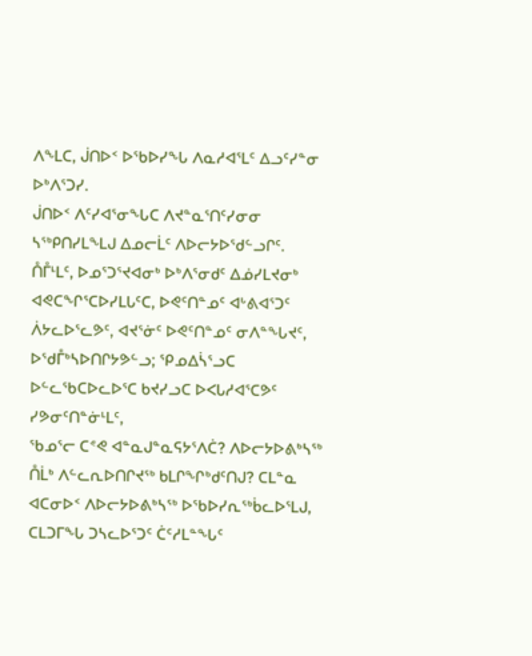ᐱᖕᒪᑕ, ᒎᑎᐅᑉ ᐅᖃᐅᓯᖓ ᐱᓇᓱᐊᕐᒪᑦ ᐃᓗᑦᓯᓐᓂ ᐅᒃᐱᕐᑐᓯ.
ᒎᑎᐅᑉ ᐱᑦᓯᐊᕐᓂᖓᑕ ᐱᔪᓐᓇᕐᑎᑦᓯᓂᓂ ᓴᖅᑭᑎᓯᒪᖕᒪᒍ ᐃᓄᓕᒫᑦ ᐱᐅᓕᔭᐅᖁᓪᓗᒋᑦ.
ᑍᒤᒻᒪᑦ, ᐅᓄᕐᑐᕐᔪᐊᓂᒃ ᐅᒃᐱᕐᓂᑯᑦ ᐃᓅᓯᒪᔪᓂᒃ ᐊᕙᑕᖏᕐᑕᐅᓯᒪᒐᑦᑕ, ᐅᕙᑦᑎᓐᓄᑦ ᐊᒡᕕᐊᕐᑐᑦ ᐲᔭᓚᐅᕐᓚᕗᑦ, ᐊᔪᕐᓃᑦ ᐅᕙᑦᑎᓐᓄᑦ ᓂᐱᓐᖓᔪᑦ, ᐅᖁᒤᒃᓴᐅᑎᒋᔭᕗᓪᓗ; ᕿᓄᐃᓵᕐᓗᑕ ᐅᓪᓚᖃᑕᐅᓚᐅᕐᑕ ᑲᔪᓯᓗᑕ ᐅᐸᒐᓱᐊᕐᑕᕗᑦ ᓯᕗᓂᑦᑎᓐᓃᒻᒪᑦ,
ᖃᓄᕐᓕ ᑕᕝᕙ ᐊᓐᓇᒍᓐᓇᕋᔭᕐᐱᑖ? ᐱᐅᓕᔭᐅᕕᒃᓴᖅ ᑍᒫᒃ ᐱᓪᓚᕆᐅᑎᒋᔪᖅ ᑲᒪᒋᖏᒃᑯᑦᑎᒍ? ᑕᒪᓐᓇ ᐊᑕᓂᐅᑉ ᐱᐅᓕᔭᐅᕕᒃᓴᖅ ᐅᖃᐅᓯᕆᖅᑳᓚᐅᕐᒪᒍ, ᑕᒪᑐᒥᖓ ᑐᓴᓚᐅᕐᑐᑦ ᑖᑦᓱᒪᓐᖓᑦ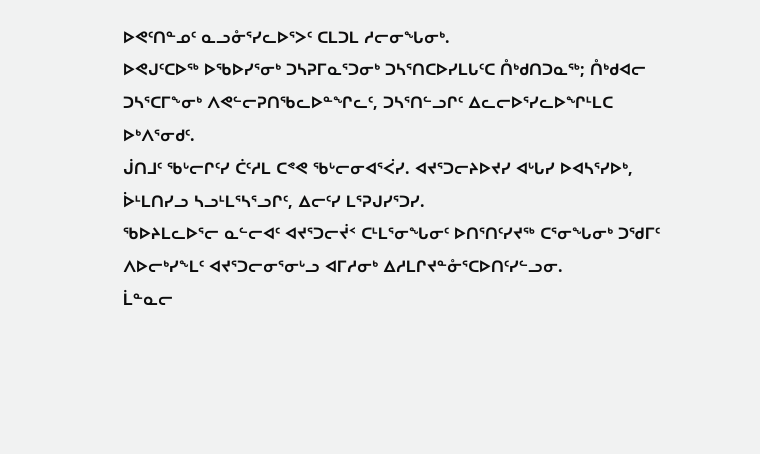ᐅᕙᑦᑎᓐᓄᑦ ᓇᓗᓁᕐᓯᓚᐅᕐᐳᑦ ᑕᒪᑐᒪ ᓱᓕᓂᖓᓂᒃ.
ᐅᕙᒍᑦᑕᐅᖅ ᐅᖃᐅᓯᕐᓂᒃ ᑐᓴᕈᒥᓇᕐᑐᓂᒃ ᑐᓴᕐᑎᑕᐅᓯᒪᒐᑦᑕ ᑍᒃᑯᑎᑐᓇᖅ; ᑍᒃᑯᐊᓕ ᑐᓴᕐᑕᒥᖕᓂᒃ ᐱᕙᓪᓕᕈᑎᖃᓚᐅᓐᖏᓚᑦ, ᑐᓴᕐᑎᓪᓗᒋᑦ ᐃᓚᓕᐅᕐᓯᓚᐅᖏᒻᒪᑕ ᐅᒃᐱᕐᓂᑯᑦ.
ᒎᑎᒧᑦ ᖃᒡᓕᒋᑦᓯ ᑖᑦᓱᒪ ᑕᕝᕙ ᖃᒡᓕᓂᐊᕐᐹᓯ. ᐊᔪᕐᑐᓕᔨᐅᔪᓯ ᐊᒡᒐᓯ ᐅᐊᓴᕐᓯᐅᒃ, ᐆᒻᒪᑎᓯᓗ ᓴᓗᒻᒪᕐᓴᕐᓗᒋᑦ, ᐃᓕᑦᓯ ᒪᕐᕈᒍᓯᕐᑐᓯ.
ᖃᐅᔨᒪᓚᐅᕐᓕ ᓇᓪᓕᐊᑦ ᐊᔪᕐᑐᓕᔫᑉ ᑕᒻᒪᕐᓂᖓᓂᑦ ᐅᑎᕐᑎᑦᓯᔪᖅ ᑕᕐᓂᖓᓂᒃ ᑐᖁᒥᑦ ᐱᐅᓕᒃᓯᖕᒪᑦ ᐊᔪᕐᑐᓕᓂᕐᓂᒡᓗ ᐊᒥᓱᓂᒃ ᐃᓱᒪᒋᔪᓐᓁᕐᑕᐅᑎᑦᓯᓪᓗᓂ.
ᒫᓐᓇᓕ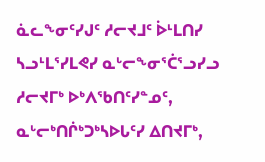ᓈᓚᖕᓂᑦᓯᒍᑦ ᓱᓕᔪᒧᑦ ᐆᒻᒪᑎᓯ ᓴᓗᒻᒪᕐᓯᒪᕙᓯ ᓇᒡᓕᖕᓂᕐᑖᕐᓗᓯᓗ ᓱᓕᔪᒥᒃ ᐅᒃᐱᖃᑎᑦᓯᓐᓄᑦ, ᓇᒡᓕᒃᑎᒌᒃᑐᒃᓴᐅᒐᑦᓯ ᐃᑎᔪᒥᒃ,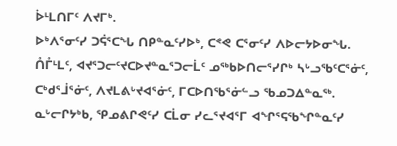ᐆᒻᒪᑎᒥᑦ ᐱᔪᒥᒃ.
ᐅᒃᐱᕐᓂᑦᓯ ᑐᕌᕐᑕᖓ ᑎᑭᓐᓇᑦᓯᐅᒃ, ᑕᕝᕙ ᑕᕐᓂᑦᓯ ᐱᐅᓕᔭᐅᓂᖓ.
ᑍᒤᒻᒪᑦ, ᐊᔪᕐᑐᓕᑦᔪᑕᐅᔪᓐᓇᕐᑐᓕᒫᑦ ᓄᖅᑲᐅᑎᓕᕐᓯᒋᒃ ᓴᒡᓗᖃᑦᑕᕐᓃᑦ, ᑕᒃᑯᕐᒨᕐᓃᑦ, ᐱᔪᒪᕕᒡᔪᐊᕐᓃᑦ, ᒥᑕᐅᑎᖃᕐᓃᓪᓗ ᖃᓄᑐᐃᓐᓇᖅ.
ᓇᒡᓕᒋᔭᒃᑲ, ᕿᓄᕕᒋᕙᑦᓯ ᑕᒫᓂ ᓯᓚᕐᔪᐊᕐᒥ ᐊᖏᕐᕋᖃᖏᓐᓇᑦᓯ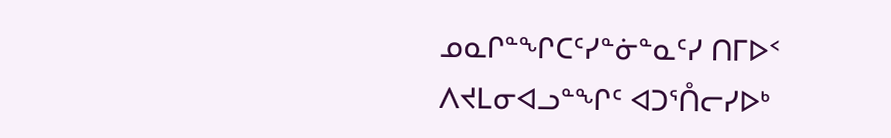ᓄᓇᒋᓐᖏᑕᑦᓯᓐᓃᓐᓇᑦᓯ ᑎᒥᐅᑉ ᐱᔪᒪᓂᐊᓗᓐᖏᑦ ᐊᑐᕐᑍᓕᓯᐅᒃ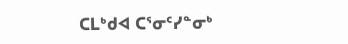ᑕᒪᒃᑯᐊ ᑕᕐᓂᑦᓯᓐᓂᒃ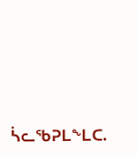ᓵᓚᖃᕈᒪᖕᒪᑕ.